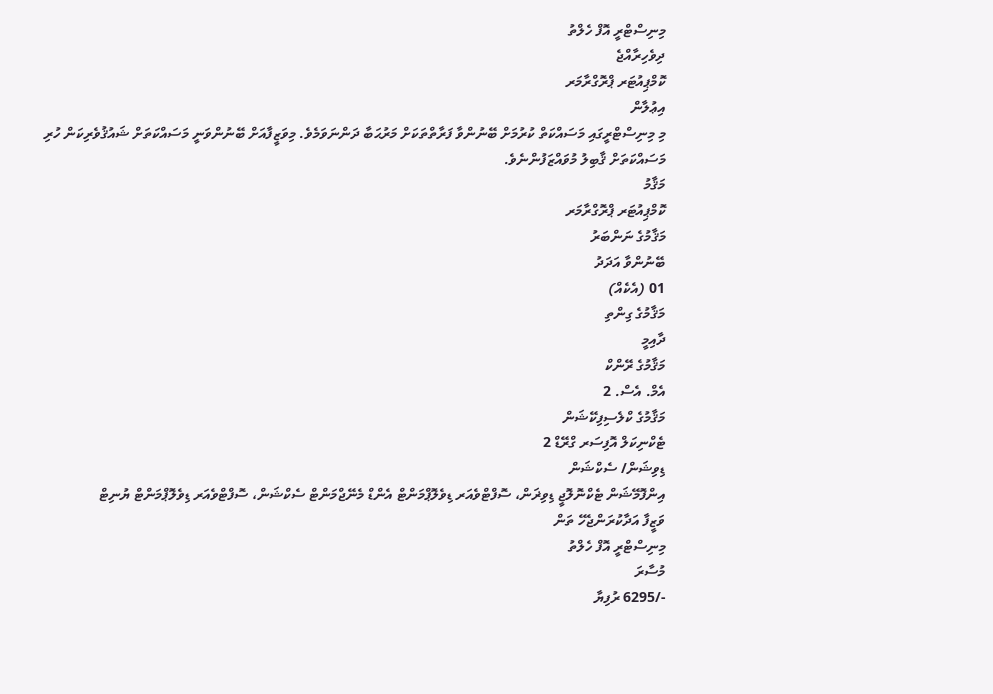މިނިސްޓްރީ އޮފް ހެލްތު
ދިވެހިރާއްޖެ
ކޮމްޕިއުޓަރ ޕްރޮގްރާމަރ
އިޢުލާން
މި މިނިސްޓްރީގައި މަސައްކަތް ކުރުމަށް ބޭނުންވާ ފަރާތްތަކަށް މަރުޙަބާ ދަންނަވަމެވެ. މިވަޒީފާއަށް ބޭނުންވަނީ މަސައްކަތަށް ޝައުޤުވެރިކަން ހުރި މަސައްކަތަށް ޤާބިލު މުވައްޒަފުންނެވެ.
މަޤާމު
ކޮމްޕިއުޓަރ ޕްރޮގްރާމަރ
މަޤާމުގެ ނަންބަރު
ބޭނުންވާ އަދަދު
01 (އެކެއް)
މަޤާމުގެ ގިންތި
ދާއިމީ
މަޤާމުގެ ރޭންކް
އެމް. އެސް. 2
މަޤާމުގެ ކްލެސިފިކޭޝަން
ޓެކްނިކަލް އޮފިސަރ ގްރޭޑް 2
ޑިވިޝަން/ ސެކްޝަން
އިންފޮމޭޝަން ޓެކްނޮލޮޖީ ޑިވިޜަން، ސޮފްޓްވެއަރ ޑިވެލޮޕްމަންޓް އެންޑް މެނޭޖްމަންޓް ސެކްޝަން، ސޮފްޓްވެއަރ ޑިވެލޮޕްމަންޓް ޔުނިޓް
ވަޒީފާ އަދާކުރަންޖެހޭ ތަން
މިނިސްޓްރީ އޮފް ހެލްތު
މުސާރަ
-/6295 ރުފިޔާ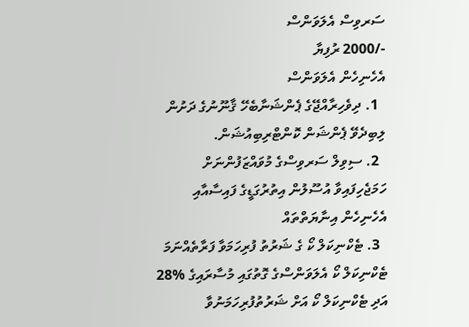ސަރވިސް އެލަވަންސް
-/2000 ރުފިޔާ
އެހެނިހެން އެލަވަންސް
  1. ދިވެހިރާއްޖޭގެ ޕެންޝަނާބެހޭ ޤާނޫނުގެ ދަށުން ލިބިދެވޭ ޕެންޝަން ކޮންޓްރިބިއުޝަން.
  2. ސިވިލް ސަރވިސްގެ މުވައްޒަފުންނަށް ހަމަޖެހިފައިވާ އުސޫލުން އިތުރުގަޑީގެ ފައިސާއާއި އެހެނިހެން އިނާޔަތްތައް
  3. ޓެކްނިކަލް ކޯ ގެ ޝަރުތު ފުރިހަމަވާ ފަރާތެއްނަމަ ޓެކްނިކަލް ކޯ އެލަވަންސްގެ ގޮތުގައި މުސާރައިގެ %28 އަދި ޓެކްނިކަލް ކޯ އަށް ޝަރުތުފުރިހަމަނުވާ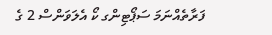ފަރާތެއްނަމަ ސަޕޯޓިންގ ކޯ އެލަވަންސް 2 ގެ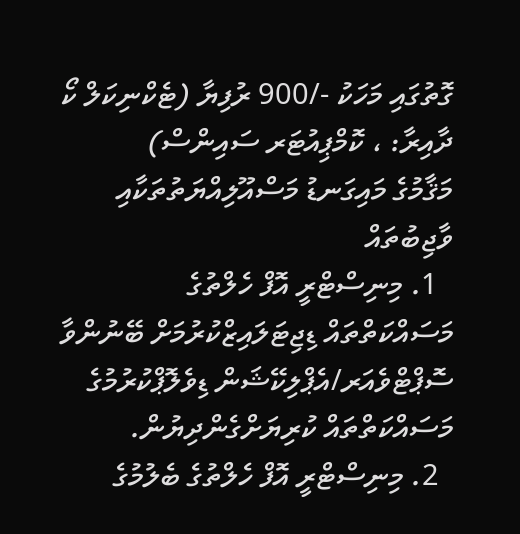ގޮތުގައި މަހަކު -/900 ރުފިޔާ (ޓެކްނިކަލް ކޯ ދާއިރާ: ، ކޮމްޕިއުޓަރ ސައިންސް)
މަޤާމުގެ މައިގަނޑު މަސްއޫލިއްޔަތުތަކާއި ވާޖިބުތައް
  1. މިނިސްޓްރީ އޮފް ހެލްތުގެ މަސައްކަތްތައް ޑިޖިޓަލައިޒްކުރުމަށް ބޭނުންވާ ސޮޕްޓްވެއަރ/އެޕްލިކޭޝަން ޑިވެލޮޕްކުރުމުގެ މަސައްކަތްތައް ކުރިޔަށްގެންދިޔުން.
  2. މިނިސްޓްރީ އޮފް ހެލްތުގެ ބެލުމުގެ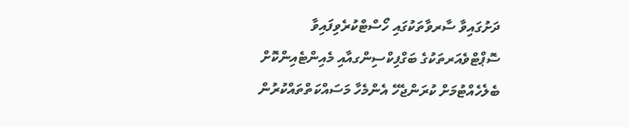ދަށުގައިވާ ސާރވާތަކުގައި ހޯސްޓްކުރެވިފައިވާ ސޮޕްޓްވެއަރތަކުގެ ބަގްފިކްސިންގއާއި މެއިންޓެއިންކޮށް ބެލެހެއްޓުމަށް ކުރަންޖެހޭ އެންމެހާ މަސައްކަތްތައްކުރުން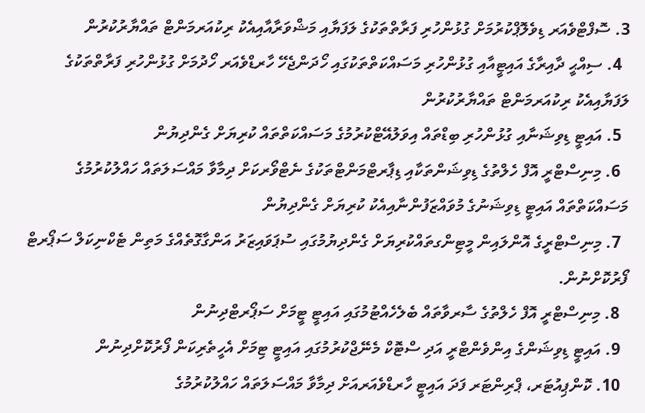3. ސޮފްޓްވެއަރ ޑިވެލޮޕްކުރުމަށް ގުޅުންހުރި ފަރާތްތަކުގެ ލަފަޔާއި މަޝްވަރާއާއިއެކު ރިކުއަރމަންޓް ތައްޔާރުކުރުން
  4. ސިއްޙީ ދާއިރާގެ އައިޓީއާއި ގުޅުންހުރި މަސައްކަތްތަކުގައި ހޯދަންޖެހޭ ހާރޑްވެއަރ ހޯދުމަށް ގުޅުންހުރި ފަރާތްތަކުގެ ލަފަޔާއިއެކު ރިކުއަރމަންޓް ތައްޔާރުކުރުން
  5. އައިޓީ ޑިވިޝަނާއި ގުޅުންހުރި ބިޑްތައް އިވަލުއޭޓްކުރުމުގެ މަސައްކަތްތައް ކުރިޔަށް ގެންދިޔުން
  6. މިނިސްޓްރީ އޮފް ހެލްތުގެ ޑިވިޝަންތަކާއި ޑިޕާރޓްމަންޓްތަކުގެ ނެޓްވޯރކަށް ދިމާވާ މައްސަލަތައް ހައްލުކުރުމުގެ މަސައްކަތްތައް އައިޓީ ޑިވިޝަނުގެ މުވައްޒަފުންނާއިއެކު ކުރިޔަށް ގެންދިޔުން
  7. މިނިސްޓްރީގެ އޮންލައިން މީޓިންގތައްކުރިޔަށް ގެންދިޔުމުގައި ސުޕަވައިޒަރު އަންގާގޮތެއްގެ މަތިން ޓެކްނިކަލް ސަޕޯރޓް ފޯރުކޮށްނުން.
  8. މިނިސްޓްރީ އޮފް ހެލްތުގެ ސާރވާތައް ބެލެހެއްޓުމުގައި އައިޓީ ޓީމަށް ސަޕޯރޓްދިނުން
  9. އައިޓީ ޑިވިޝަންގެ އިންވެންޓްރީ އަދި ސްޓޮކް މެނޭޖްކުރުމުގައި އައިޓީ ޓިމަށް އެހީތެރިކަން ފޯރުކޮށްދިނުން
  10. ކޮންޕިއުޓަރ، ޕްރިންޓަރ ފަދަ އައިޓީ ހާރޑްވެއަރއަށް ދިމާވާ މައްސަލަތައް ހައްލުކުރުމުގެ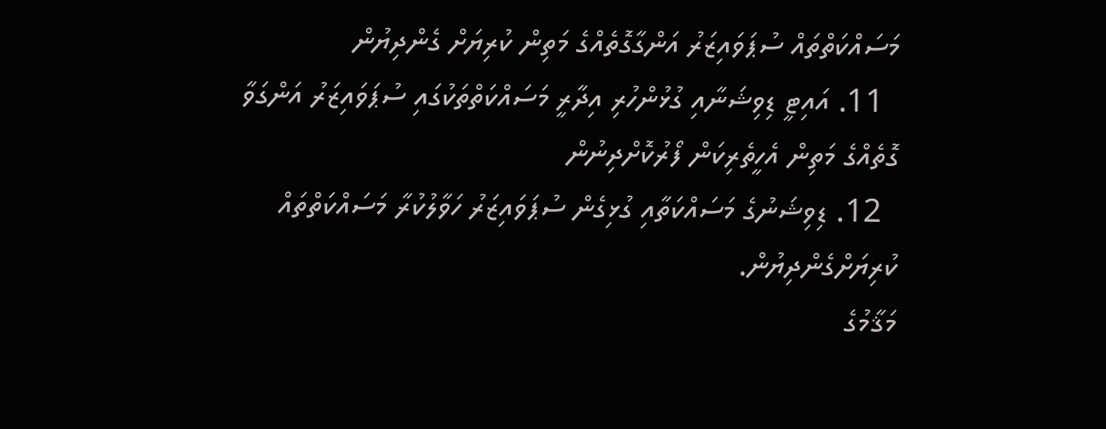މަސައްކަތްތައް ސުޕަވައިޒަރު އަންގާގޮތެއްގެ މަތިން ކުރިޔަށް ގެންދިޔުން
  11. އައިޓީ ޑިވިޝަނާއި ގުޅުންހުރި އިދާރީ މަސައްކަތްތަކުގައި ސުޕަވައިޒަރު އަންގަވާ ގޮތެއްގެ މަތިން އެހީތެރިކަން ފޯރުކޮށްދިނުން
  12. ޑިވިޝަނުގެ މަސައްކަތާއި ގުޅިގެން ސުޕަވައިޒަރު ހަވާލުކުރާ މަސައްކަތްތައް ކުރިޔަށްގެންދިޔުން.
މަޤާމުގެ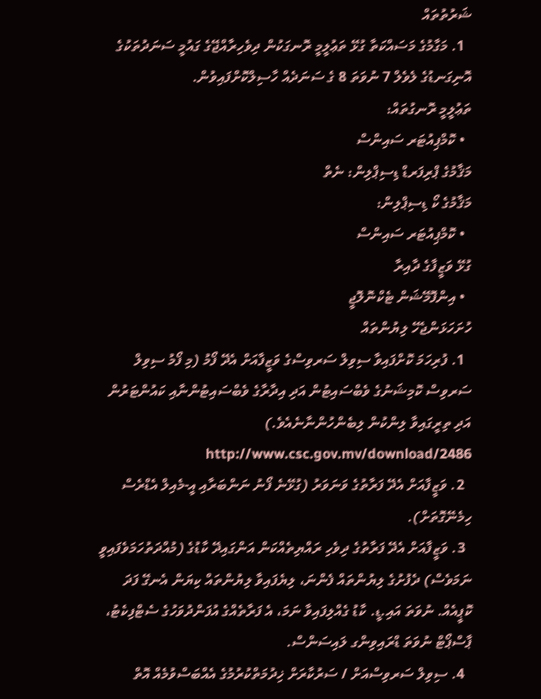ޝަރުތުތައް
  1. މަގާމުގެ މަސައްކަތާ ގުޅޭ ތަޢުލީމީ ރޮނގަކުން ދިވެހިރާއްޖޭގެ ގައުމީ ސަނަދުތަކުގެ އޮނިގަނޑުގެ ލެވެލް 7 ނުވަތަ 8 ގެ ސަނަދެއް ހާސިލްކޮށްފައިވުން.
ތަޢުލީމީ ރޮނގުތައް:
  • ކޮމްޕިއުޓަރ ސައިންސް
މަޤާމުގެ ޕްރިފަރޑް ޑިސިޕްލިން: ނެތް
މަޤާމުގެ ކޯ ޑިސިޕްލިން:
  • ކޮމްޕިއުޓަރ ސައިންސް
ގުޅޭ ވަޒީފާގެ ދާއިރާ
  • އިންފޮމޭޝަން ޓެކްނޮލޮޖީ
ހުށަހަޅަންޖެހޭ ލިޔުންތައް
  1. ފުރިހަމަ ކޮށްފައިވާ ސިވިލް ސަރވިސްގެ ވަޒީފާއަށް އެދޭ ފޯމު (މި ފޯމު ސިވިލް ސަރވިސް ކޮމިޝަނުގެ ވެބްސައިޓުން އަދި އިދާރާގެ ވެބްސައިޓުންނާއި ކައުންޓަރުން އަދި ތިރީގައިވާ ލިންކުން ލިބެންހުންނާނެއެވެ.) http://www.csc.gov.mv/download/2486
  2. ވަޒީފާއަށް އެދޭ ފަރާތުގެ ވަނަވަރު (ގުޅޭނެ ފޯނު ނަންބަރާއި އީ-މެއިލް އެޑްރެސް ހިމެނޭގޮތަށް).
  3. ވަޒީފާއަށް އެދޭ ފަރާތުގެ ދިވެހި ރައްޔިތެއްކަން އަންގައިދޭ ކާޑުގެ (މުއްދަތުހަމަވެފައިވީ ނަމަވެސް) ދެފުށުގެ ލިޔުންތައް ފެންނަ، ލިޔެފައިވާ ލިޔުންތައް ކިޔަން އެނގޭ ފަދަ ކޮޕީއެއް. ނުވަތަ އައި.ޑީ. ކާޑު ގެއްލިފައިވާ ނަމަ، އެ ފަރާތެއްގެ އުފަންދުވަހުގެ ސެޓްފިކެޓު، ޕާސްޕޯޓް ނުވަތަ ޑްރައިވިންގ ލައިސަންސް.
  4. ސިވިލް ސަރވިސްއަށް / ސަރުކާރަށް ޚިދުމަތްކުރުމުގެ އެއްބަސްވުމެއް އޮތް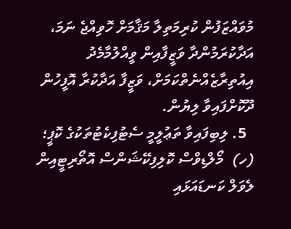މުވައްޒަފުން ކުރިމަތިލާ މަޤާމަށް ހޮވިއްޖެ ނަމަ، އަދާކުރަމުންދާ ވަޒީފާއިން ވީއްލުމާމެދު އިއުތިރާޒެއްނެތްކަމަށް، ވަޒީފާ އަދާކުރާ އޮފީހުން ދޫކޮށްފައިވާ ލިޔުން.
  5. ލިބިފައިވާ ތަޢުލީމީ ސެޓުފިކެޓުތަކުގެ ކޮޕީ؛
(ހ)  މޯލްޑިވްސް ކޮލިފިކޭޝަންސް އޮތޯރިޓީއިން ލެވަލް ކަނޑައަޅައި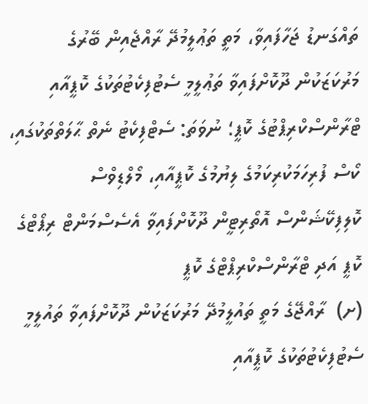ތައްގަނޑު ޖަހާފައިވާ، މަތީ ތަޢުލީމުދޭ ރާއްޖެއިން ބޭރުގެ މަރުކަޒަކުން ދޫކޮށްފައިވާ ތަޢުލީމީ ސެޓުފިކެޓުތަކުގެ ކޮޕީއާއި ޓްރާންސްކްރިޕްޓުގެ ކޮޕީ؛ ނުވަތަ: ސެޓްފިކެޓު ނެތް ޙާލަތްތަކުގައި، ކޯސް ފުރިހަމަކުރިކަމުގެ ލިޔުމުގެ ކޮޕީއާއި، މޯލްޑިވްސް ކޮލިފިކޭޝަންސް އޮތޯރިޓީން ދޫކޮށްފައިވާ އެސެސްމަންޓް ރިޕޯޓްގެ ކޮޕީ އަދި ޓްރާންސްކްރިޕްޓްގެ ކޮޕީ
(ށ)  ރާއްޖޭގެ މަތީ ތައުލީމުދޭ މަރުކަޒަކުން ދޫކޮށްފައިވާ ތައުލީމީ ސެޓުފިކެޓުތަކުގެ ކޮޕީއާއި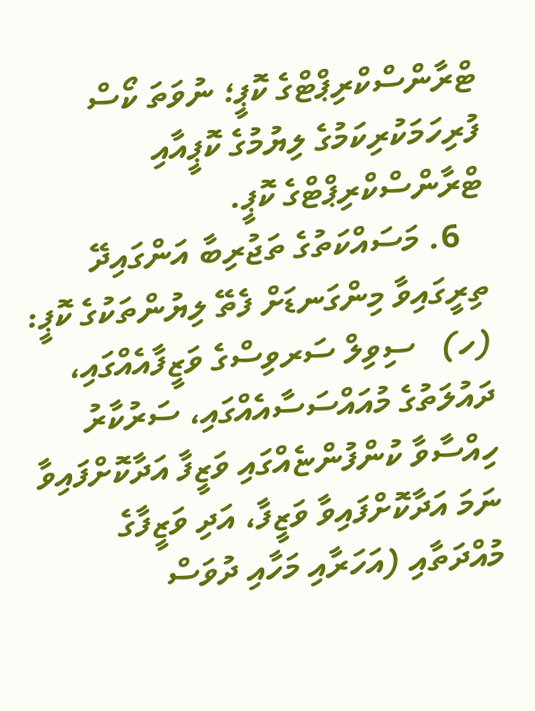ޓްރާންސްކްރިޕްޓްގެ ކޮޕީ؛ ނުވަތަ ކޯސް ފުރިހަމަކުރިކަމުގެ ލިޔުމުގެ ކޮޕީއާއި ޓްރާންސްކްރިޕްޓްގެ ކޮޕީ.
   6. މަސައްކަތުގެ ތަޖުރިބާ އަންގައިދޭ ތިރީގައިވާ މިންގަނޑަށް ފެތޭ ލިޔުންތަކުގެ ކޮޕީ:
(ހ)   ސިވިލް ސަރވިސްގެ ވަޒީފާއެއްގައި، ދައުލަތުގެ މުއައްސަސާއެއްގައި، ސަރުކާރު ހިއްސާވާ ކުންފުންޏެއްގައި ވަޒީފާ އަދާކޮށްފައިވާ ނަމަ އަދާކޮށްފައިވާ ވަޒީފާ، އަދި ވަޒީފާގެ މުއްދަތާއި (އަހަރާއި މަހާއި ދުވަސް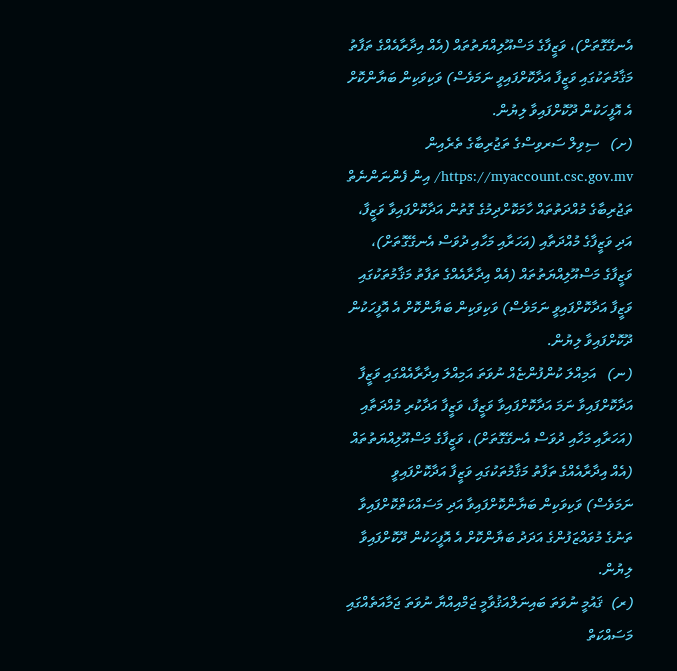އެނގޭގޮތަށް)، ވަޒީފާގެ މަސްއޫލިއްޔަތުތައް (އެއް އިދާރާއެއްގެ ތަފާތު މަޤާމުތަކުގައި ވަޒީފާ އަދާކޮށްފައިވީ ނަމަވެސް) ވަކިވަކިން ބަޔާންކޮށް އެ އޮފީހަކުން ދޫކޮށްފައިވާ ލިޔުން.
(ށ)   ސިވިލް ސަރވިސްގެ ތަޖުރިބާގެ ތެރެއިން https://myaccount.csc.gov.mv/ އިން ފެންނަންނެތް ތަޖުރިބާގެ މުއްދަތުތައް ހާމަކޮށްދިމުގެ ގޮތުން އަދާކޮށްފައިވާ ވަޒީފާ، އަދި ވަޒީފާގެ މުއްދަތާއި (އަހަރާއި މަހާއި ދުވަސް އެނގޭގޮތަށް)، ވަޒީފާގެ މަސްއޫލިއްޔަތުތައް (އެއް އިދާރާއެއްގެ ތަފާތު މަޤާމުތަކުގައި ވަޒީފާ އަދާކޮށްފައިވީ ނަމަވެސް) ވަކިވަކިން ބަޔާންކޮށް އެ އޮފީހަކުން ދޫކޮށްފައިވާ ލިޔުން.
(ނ)   އަމިއްލަ ކުންފުންޏެއް ނުވަތަ އަމިއްލަ އިދާރާއެއްގައި ވަޒީފާ އަދާކޮށްފައިވާ ނަމަ އަދާކޮށްފައިވާ ވަޒީފާ، ވަޒީފާ އަދާކުރި މުއްދަތާއި (އަހަރާއި މަހާއި ދުވަސް އެނގޭގޮތަށް)، ވަޒީފާގެ މަސްއޫލިއްޔަތުތައް (އެއް އިދާރާއެއްގެ ތަފާތު މަޤާމުތަކުގައި ވަޒީފާ އަދާކޮށްފައިވީ ނަމަވެސް) ވަކިވަކިން ބަޔާންކޮށްފައިވާ އަދި މަސައްކަތްކޮށްފައިވާ ތަނުގެ މުވައްޒަފުންގެ އަދަދު ބަޔާންކޮށް އެ އޮފީހަކުން ދޫކޮށްފައިވާ ލިޔުން.
(ރ)  ޤައުމީ ނުވަތަ ބައިނަލްއަޤުވާމީ ޖަމްއިއްޔާ ނުވަތަ ޖަމާއަތެއްގައި މަސައްކަތް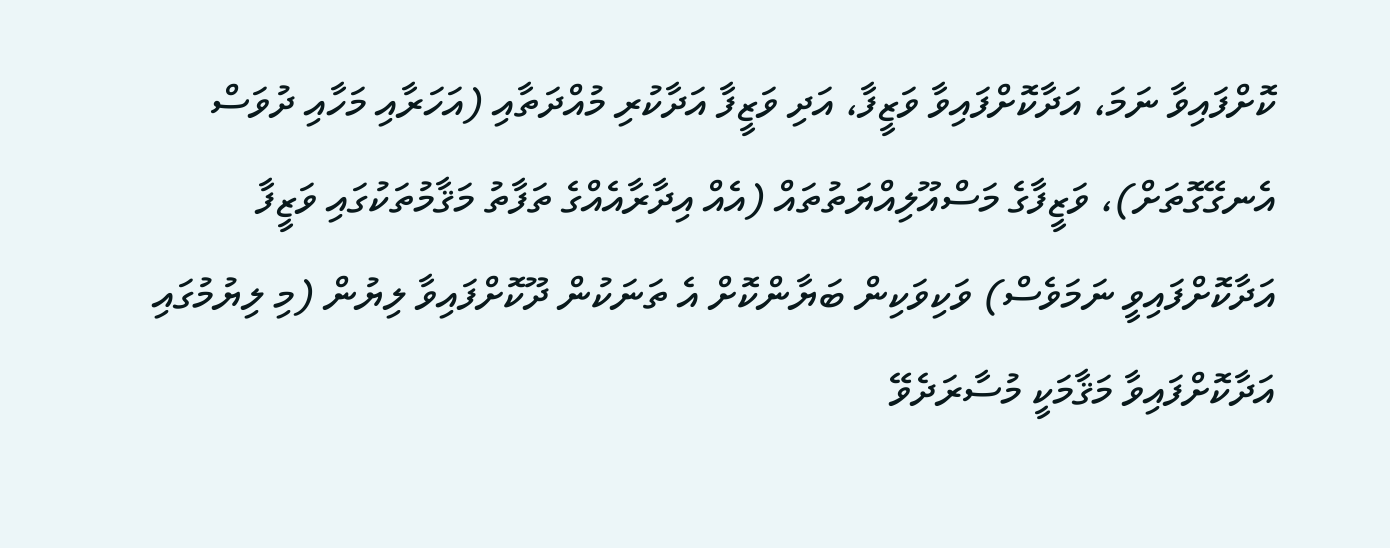ކޮށްފައިވާ ނަމަ، އަދާކޮށްފައިވާ ވަޒީފާ، އަދި ވަޒީފާ އަދާކުރި މުއްދަތާއި (އަހަރާއި މަހާއި ދުވަސް އެނގޭގޮތަށް)، ވަޒީފާގެ މަސްއޫލިއްޔަތުތައް (އެއް އިދާރާއެއްގެ ތަފާތު މަޤާމުތަކުގައި ވަޒީފާ އަދާކޮށްފައިވީ ނަމަވެސް) ވަކިވަކިން ބަޔާންކޮށް އެ ތަނަކުން ދޫކޮށްފައިވާ ލިޔުން (މި ލިޔުމުގައި އަދާކޮށްފައިވާ މަޤާމަކީ މުސާރަދެވޭ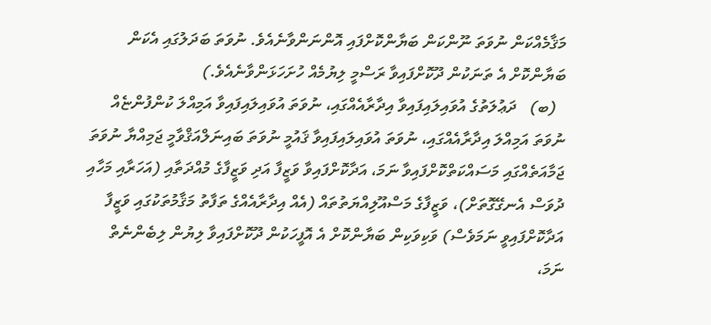މަޤާމެއްކަން ނުވަތަ ނޫންކަން ބަޔާންކޮށްފައި އޮންނަންވާނެއެވެ. ނުވަތަ ބަދަލުގައި އެކަން ބަޔާންކޮށް އެ ތަނަކުން ދޫކޮށްފައިވާ ރަސްމީ ލިޔުމެއް ހުށަހަޅަންވާނެއެވެ.)
  (ބ)   ދަޢުލަތުގެ އުވައިލައިފައިވާ އިދާރާއެއްގައި، ނުވަތަ އުވައިލައިފައިވާ އަމިއްލަ ކުންފުންޏެއް ނުވަތަ އަމިއްލަ އިދާރާއެއްގައި، ނުވަތަ އުވައިލައިފައިވާ ޤައުމީ ނުވަތަ ބައިނަލްއަޤްވާމީ ޖަމިއްޔާ ނުވަތަ ޖަމާއަތެއްގައި މަސައްކަތްކޮށްފައިވާ ނަމަ، އަދާކޮށްފައިވާ ވަޒީފާ އަދި ވަޒީފާގެ މުއްދަތާއި (އަހަރާއި މަހާއި ދުވަސް އެނގޭގޮތަށް)، ވަޒީފާގެ މަސްއޫލިއްޔަތުތައް (އެއް އިދާރާއެއްގެ ތަފާތު މަޤާމުތަކުގައި ވަޒީފާ އަދާކޮށްފައިވީ ނަމަވެސް) ވަކިވަކިން ބަޔާންކޮށް އެ އޮފީހަކުން ދޫކޮށްފައިވާ ލިޔުން ލިބެންނެތް ނަމަ،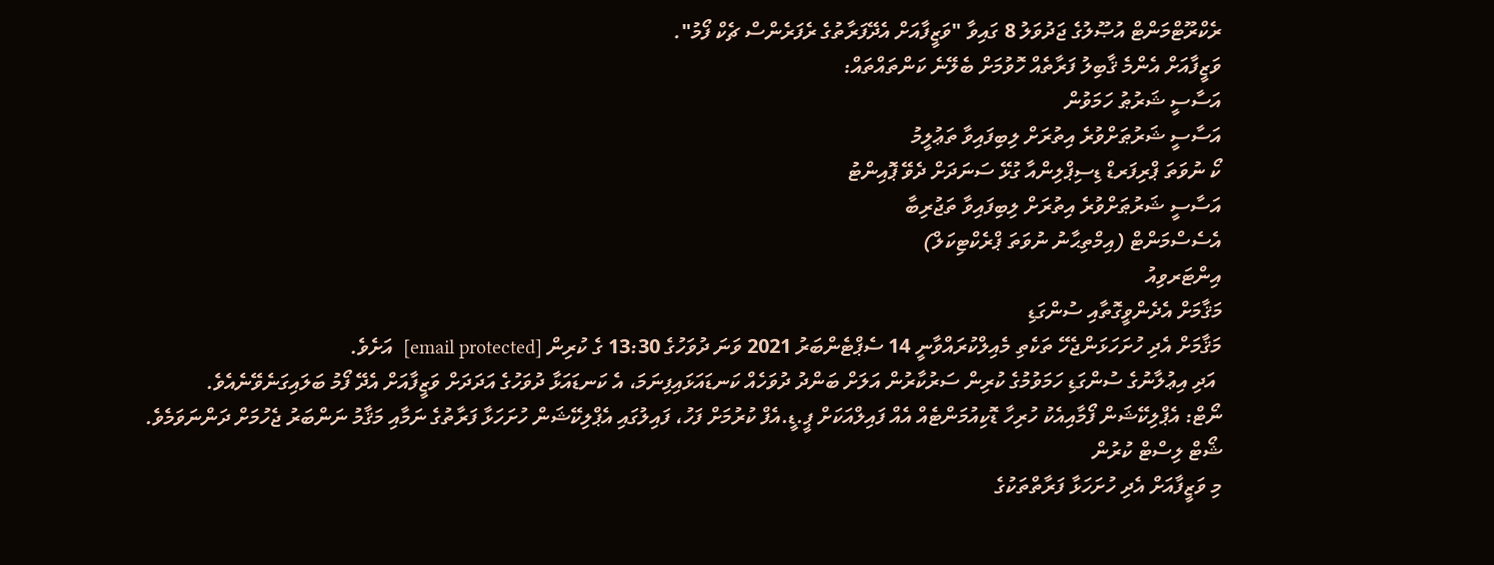ރެކްރޫޓްމަންޓް އުޞޫލުގެ ޖަދުވަލު 8 ގައިވާ "ވަޒީފާއަށް އެދޭފަރާތުގެ ރެފަރެންސް ޗެކް ފޯމު".
ވަޒީފާއަށް އެންމެ ޤާބިލު ފަރާތެއް ހޮވުމަށް ބެލޭނެ ކަންތައްތައް:
އަސާސީ ޝަރުޠު ހަމަވުން
އަސާސީ ޝަރުޠަށްވުރެ އިތުރަށް ލިބިފައިވާ ތަޢުލީމު
ކޯ ނުވަތަ ޕްރިފަރޑް ޑިސިޕްލިންއާ ގުޅޭ ސަނަދަށް ދެވޭ ޕޮއިންޓު
އަސާސީ ޝަރުޠަށްވުރެ އިތުރަށް ލިބިފައިވާ ތަޖުރިބާ
އެސެސްމަންޓް (އިމްތިޙާނު ނުވަތަ ޕްރެކްޓިކަލް)
އިންޓަރވިއު
މަޤާމަށް އެދެންވީގޮތާއި ސުންގަޑި
މަޤާމަށް އެދި ހުށަހަޅަންޖެހޭ ތަކެތި މެއިލްކުރައްވާނީ 14 ސެޕްޓެންބަރު 2021 ވަނަ ދުވަހުގެ 13:30 ގެ ކުރިން [email protected]  އަށެވެ.
 އަދި އިޢުލާނުގެ ސުންގަޑި ހަމަވުމުގެ ކުރިން ސަރުކާރުން އަލަށް ބަންދު ދުވަހެއް ކަނޑައަޅައިފިނަމަ، އެ ކަނޑައަޅާ ދުވަހުގެ އަދަދަށް ވަޒީފާއަށް އެދޭ ފޯމު ބަލައިގަނެވޭނެއެވެ.
ނޯޓް: އެޕްލިކޭޝަން ފޯމާއިއެކު ހުރިހާ ޑޮކިއުމަންޓެއް އެއް ފައިލްއަކަށް ޕީ.ޑީ.އެފް ކުރުމަށް ފަހު، ފައިލުގައި އެޕްލިކޭޝަން ހުށަހަޅާ ފަރާތުގެ ނަމާއި މަޤާމު ނަންބަރު ޖެހުމަށް ދަންނަވަމެވެ.
ޝޯޓް ލިސްޓް ކުރުން
މި ވަޒީފާއަށް އެދި ހުށަހަޅާ ފަރާތްތަކުގެ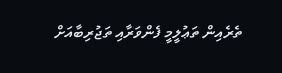ތެރެއިން ތަޢުލީމީ ފެންވަރާއި ތަޖުރިބާއަށް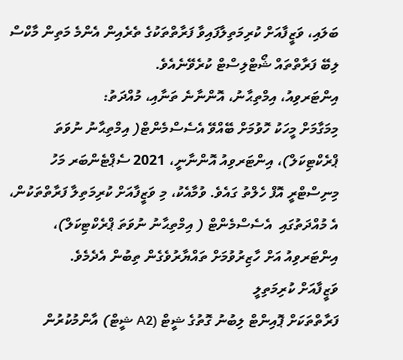ބަލައި، ވަޒީފާއަށް ކުރިމަތިލާފައިވާ ފަރާތްތަކުގެ ތެރެއިން އެންމެ މަތިން މާކްސް ލިބޭ ފަރާތްތައް ޝޯޓްލިސްޓް ކުރެވޭނެއެވެ.
އިންޓަރވިއު، އިމްތިޙާނު، އޮންނާނެ ތަނާއި، މުއްދަތު:
މިމަގާމަށް މީހަކު ހޮވުމަށް ބޭއްވޭ އެސެސްމެންޓް( އިމްތިޙާނު ނުވަތަ ޕްރެކްޓިކަލް)، އިންޓަރވިއު އޮންނާނީ، 2021 ސެޕްޓެންބަރ މަހު  މިނިސްޓްރީ އޮފް ހެލްތު ގައެވެ. ވުމާއެކު، މި ވަޒީފާއަށް ކުރިމަތިލާ ފަރާތްތަކުން، އެ މުއްދަތުގައި  އެސެސްމެންޓް ( އިމްތިޙާނު ނުވަތަ ޕްރެކްޓިކަލް)، އިންޓަރވިއު އަށް ހާޒިރުވުމަށް ތައްޔާރުވެގެން ތިބުން އެދެމެވެ.
ވަޒީފާއަށް ކުރިމަތިލީ
ފަރާތްތަކަށް ޕޮއިންޓް ލިބުނު ގޮތުގެ ޝީޓް (A2 ޝީޓް) އާންމުކުރުން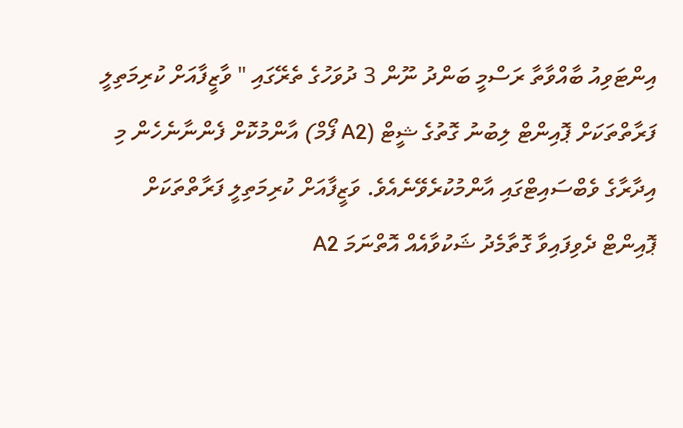އިންޓަވިއު ބާއްވާތާ ރަސްމީ ބަންދު ނޫން 3 ދުވަހުގެ ތެރޭގައި " ވާޒީފާއަށް ކުރިމަތިލީ ފަރާތްތަކަށް ޕޮއިންޓް ލިބުނު ގޮތުގެ ޝީޓް (A2 ފޯމް) އާންމުކޮށް ފެންނާނެހެން މި އިދާރާގެ ވެބްސައިޓްގައި އާންމުކުރެވޭނެއެވެ. ވަޒީފާއަށް ކުރިމަތިލީ ފަރާތްތަކަށް ޕޮއިންޓް ދެވިފައިވާ ގޮތާމެދު ޝަކުވާއެއް އޮތްނަމަ A2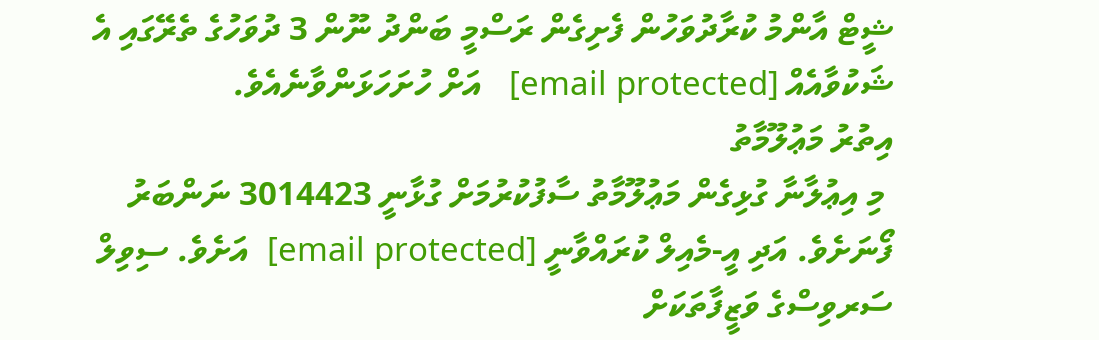ޝީޓް އާންމު ކުރާދުވަހުން ފެށިގެން ރަސްމީ ބަންދު ނޫން 3 ދުވަހުގެ ތެރޭގައި އެ ޝަކުވާއެއް [email protected]   އަށް ހުށަހަޅަންވާނެއެވެ.
އިތުރު މަޢުލޫމާތު
 މި އިޢުލާނާ ގުޅިގެން މަޢުލޫމާތު ސާފުކުރުމަށް ގުޅާނީ 3014423 ނަންބަރު ފޯނަށެވެ. އަދި އީ-މެއިލް ކުރައްވާނީ [email protected]  އަށެވެ. ސިވިލް ސަރވިސްގެ ވަޒީފާތަކަށް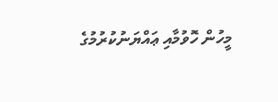މީހުން ހޮވުމާއި ޢައްޔަނުކުރުމުގެ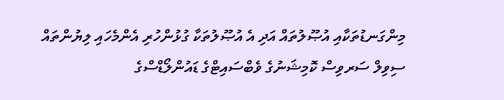މިންގަނޑުތަކާއި އުޞޫލުތައް އަދި އެ އުޞޫލުތަކާ ގުޅުންހުރި އެންމެހައި ލިޔުންތައް ސިވިލް ސަރވިސް ކޮމިޝަނުގެ ވެބްސައިޓްގެ ޑައުންލޯޑްސްގެ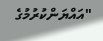"އައްޔަންކުރުމުގެ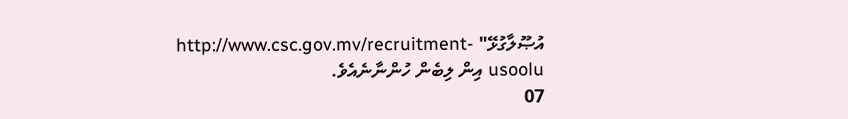އުޞޫލާގުޅޭ" http://www.csc.gov.mv/recruitment-usoolu އިން ލިބެން ހުންނާނެއެވެ.
07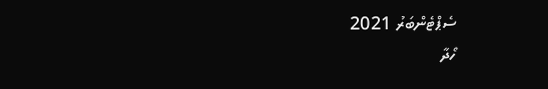ސެޕްޓެންބަރު 2021
ހޯދާ